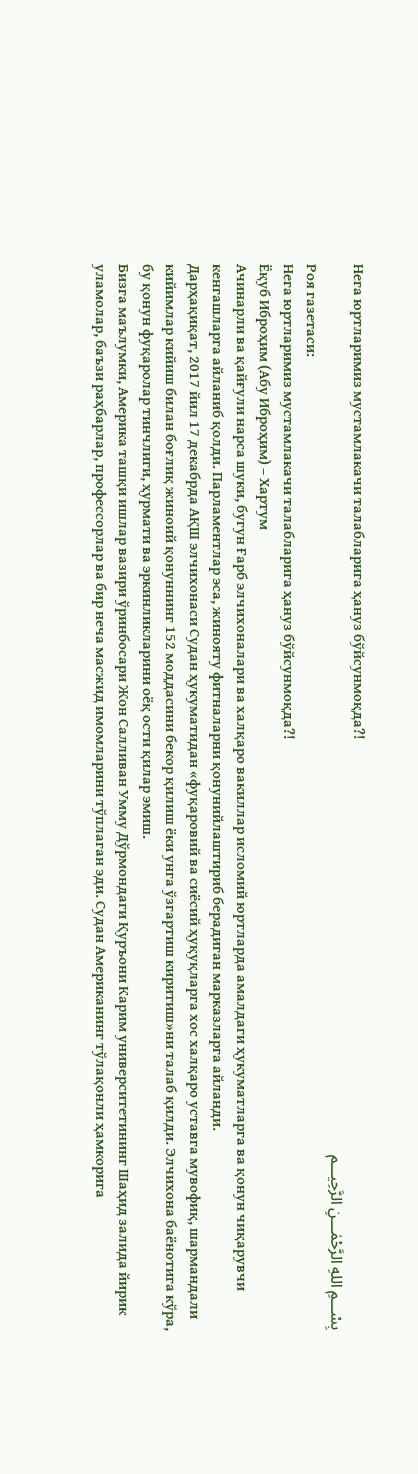Нега юртларимиз мустамлакачи талабларига ҳануз бўйсунмоқда?!
بِسْـــمِ اللهِ الرَّحْمٰـــنِ الرَّحِيـــم
Роя газетаси:
Нега юртларимиз мустамлакачи талабларига ҳануз бўйсунмоқда?!
Ёқуб Иброҳим (Абу Иброҳим) – Хартум
Ачинарли ва қайғули нарса шуки, бугун Ғарб элчихоналари ва халқаро вакиллар исломий юртларда амалдаги ҳукуматларга ва қонун чиқарувчи кенгашларга айланиб қолди. Парламентлар эса, жинояту фитналарни қонунийлаштириб берадиган марказларга айланди.
Дарҳақиқат, 2017 йил 17 декабрда АҚШ элчихонаси Судан ҳукуматидан «фуқаровий ва сиёсий ҳуқуқларга хос халқаро уставга мувофиқ, шармандали кийимлар кийиш билан боғлиқ жиноий қонуннинг 152 моддасини бекор қилиш ёки унга ўзгартиш киритиш»ни талаб қилди. Элчихона баёнотига кўра, бу қонун фуқаролар тинчлиги, ҳурмати ва эркинликларини оёқ ости қилар эмиш.
Бизга маълумки, Америка ташқи ишлар вазири ўринбосари Жон Салливан Умму Дўрмондаги Қуръони Карим университетининг Шаҳид залида йирик уламолар, баъзи раҳбарлар, профессорлар ва бир неча масжид имомларини тўплаган эди. Судан Американинг тўлақонли ҳамкорига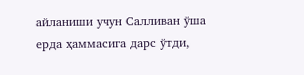айланиши учун Салливан ўша ерда ҳаммасига дарс ўтди,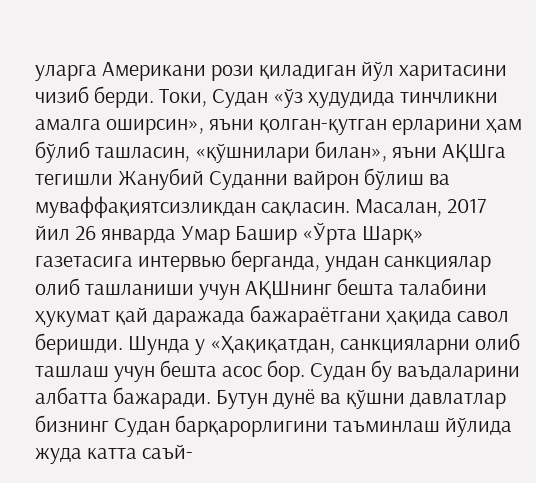уларга Американи рози қиладиган йўл харитасини чизиб берди. Токи, Судан «ўз ҳудудида тинчликни амалга оширсин», яъни қолган-қутган ерларини ҳам бўлиб ташласин, «қўшнилари билан», яъни АҚШга тегишли Жанубий Суданни вайрон бўлиш ва муваффақиятсизликдан сақласин. Масалан, 2017 йил 26 январда Умар Башир «Ўрта Шарқ» газетасига интервью берганда, ундан санкциялар олиб ташланиши учун АҚШнинг бешта талабини ҳукумат қай даражада бажараётгани ҳақида савол беришди. Шунда у «Ҳақиқатдан, санкцияларни олиб ташлаш учун бешта асос бор. Судан бу ваъдаларини албатта бажаради. Бутун дунё ва қўшни давлатлар бизнинг Судан барқарорлигини таъминлаш йўлида жуда катта саъй-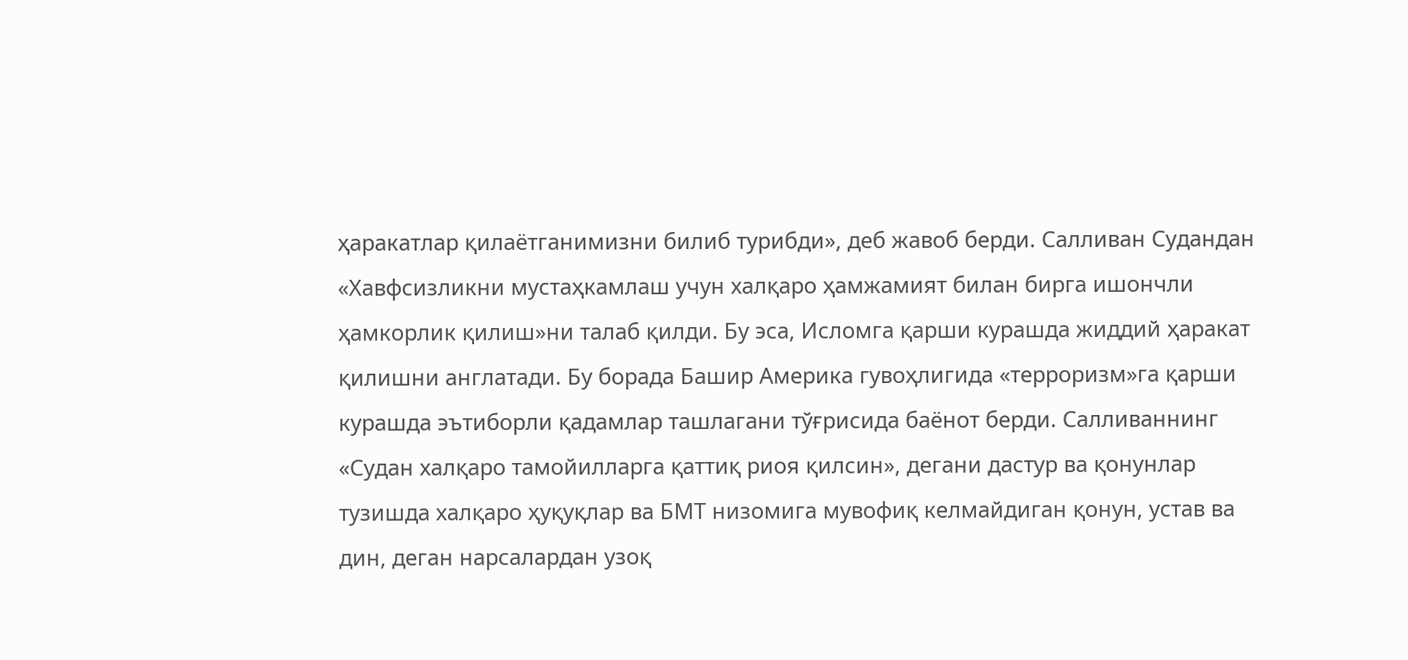ҳаракатлар қилаётганимизни билиб турибди», деб жавоб берди. Салливан Судандан «Хавфсизликни мустаҳкамлаш учун халқаро ҳамжамият билан бирга ишончли ҳамкорлик қилиш»ни талаб қилди. Бу эса, Исломга қарши курашда жиддий ҳаракат қилишни англатади. Бу борада Башир Америка гувоҳлигида «терроризм»га қарши курашда эътиборли қадамлар ташлагани тўғрисида баёнот берди. Салливаннинг «Судан халқаро тамойилларга қаттиқ риоя қилсин», дегани дастур ва қонунлар тузишда халқаро ҳуқуқлар ва БМТ низомига мувофиқ келмайдиган қонун, устав ва дин, деган нарсалардан узоқ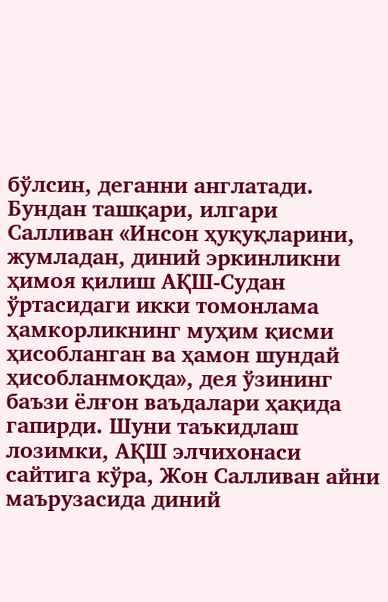бўлсин, деганни англатади. Бундан ташқари, илгари Салливан «Инсон ҳуқуқларини, жумладан, диний эркинликни ҳимоя қилиш АҚШ-Судан ўртасидаги икки томонлама ҳамкорликнинг муҳим қисми ҳисобланган ва ҳамон шундай ҳисобланмоқда», дея ўзининг баъзи ёлғон ваъдалари ҳақида гапирди. Шуни таъкидлаш лозимки, АҚШ элчихонаси сайтига кўра, Жон Салливан айни маърузасида диний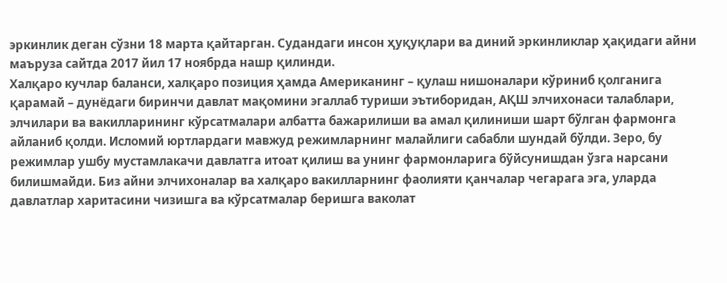эркинлик деган сўзни 18 марта қайтарган. Судандаги инсон ҳуқуқлари ва диний эркинликлар ҳақидаги айни маъруза сайтда 2017 йил 17 ноябрда нашр қилинди.
Халқаро кучлар баланси, халқаро позиция ҳамда Американинг – қулаш нишоналари кўриниб қолганига қарамай – дунёдаги биринчи давлат мақомини эгаллаб туриши эътиборидан, АҚШ элчихонаси талаблари, элчилари ва вакилларининг кўрсатмалари албатта бажарилиши ва амал қилиниши шарт бўлган фармонга айланиб қолди. Исломий юртлардаги мавжуд режимларнинг малайлиги сабабли шундай бўлди. Зеро, бу режимлар ушбу мустамлакачи давлатга итоат қилиш ва унинг фармонларига бўйсунишдан ўзга нарсани билишмайди. Биз айни элчихоналар ва халқаро вакилларнинг фаолияти қанчалар чегарага эга, уларда давлатлар харитасини чизишга ва кўрсатмалар беришга ваколат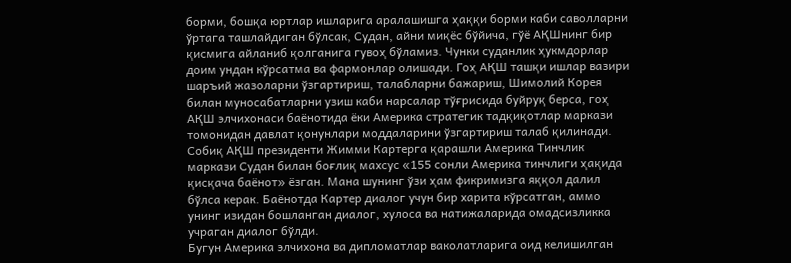борми, бошқа юртлар ишларига аралашишга ҳаққи борми каби саволларни ўртага ташлайдиган бўлсак, Судан, айни миқёс бўйича, гўё АҚШнинг бир қисмига айланиб қолганига гувоҳ бўламиз. Чунки суданлик ҳукмдорлар доим ундан кўрсатма ва фармонлар олишади. Гоҳ АҚШ ташқи ишлар вазири шаръий жазоларни ўзгартириш, талабларни бажариш, Шимолий Корея билан муносабатларни узиш каби нарсалар тўғрисида буйруқ берса, гоҳ АҚШ элчихонаси баёнотида ёки Америка стратегик тадқиқотлар маркази томонидан давлат қонунлари моддаларини ўзгартириш талаб қилинади. Собиқ АҚШ президенти Жимми Картерга қарашли Америка Тинчлик маркази Судан билан боғлиқ махсус «155 сонли Америка тинчлиги ҳақида қисқача баёнот» ёзган. Мана шунинг ўзи ҳам фикримизга яққол далил бўлса керак. Баёнотда Картер диалог учун бир харита кўрсатган, аммо унинг изидан бошланган диалог, хулоса ва натижаларида омадсизликка учраган диалог бўлди.
Бугун Америка элчихона ва дипломатлар ваколатларига оид келишилган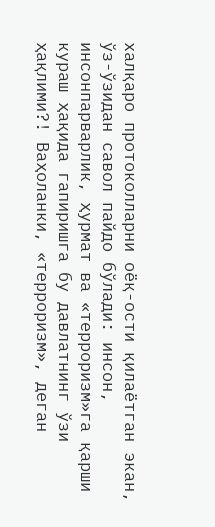халқаро протоколларни оёқ-ости қилаётган экан, ўз-ўзидан савол пайдо бўлади: инсон, инсонпарварлик, ҳурмат ва «терроризм»га қарши кураш ҳақида гапиришга бу давлатнинг ўзи ҳақлими?! Ваҳоланки, «терроризм», деган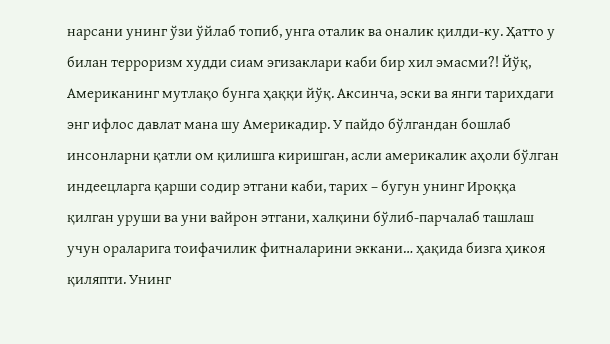нарсани унинг ўзи ўйлаб топиб, унга оталик ва оналик қилди-ку. Ҳатто у билан терроризм худди сиам эгизаклари каби бир хил эмасми?! Йўқ, Американинг мутлақо бунга ҳаққи йўқ. Аксинча, эски ва янги тарихдаги энг ифлос давлат мана шу Америкадир. У пайдо бўлгандан бошлаб инсонларни қатли ом қилишга киришган, асли америкалик аҳоли бўлган индеецларга қарши содир этгани каби, тарих – бугун унинг Ироққа қилган уруши ва уни вайрон этгани, халқини бўлиб-парчалаб ташлаш учун ораларига тоифачилик фитналарини эккани… ҳақида бизга ҳикоя қиляпти. Унинг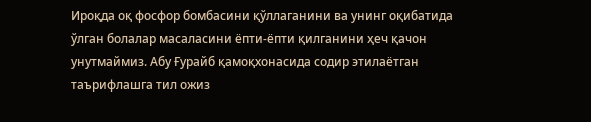Ироқда оқ фосфор бомбасини қўллаганини ва унинг оқибатида ўлган болалар масаласини ёпти-ёпти қилганини ҳеч қачон унутмаймиз. Абу Ғурайб қамоқхонасида содир этилаётган таърифлашга тил ожиз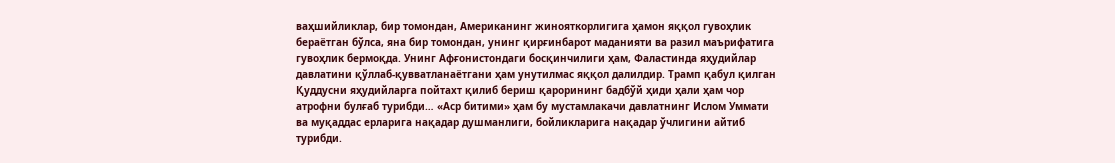ваҳшийликлар, бир томондан, Американинг жинояткорлигига ҳамон яққол гувоҳлик бераётган бўлса, яна бир томондан, унинг қирғинбарот маданияти ва разил маърифатига гувоҳлик бермоқда. Унинг Афғонистондаги босқинчилиги ҳам, Фаластинда яҳудийлар давлатини қўллаб-қувватланаётгани ҳам унутилмас яққол далилдир. Трамп қабул қилган Қуддусни яҳудийларга пойтахт қилиб бериш қарорининг бадбўй ҳиди ҳали ҳам чор атрофни булғаб турибди… «Аср битими» ҳам бу мустамлакачи давлатнинг Ислом Уммати ва муқаддас ерларига нақадар душманлиги, бойликларига нақадар ўчлигини айтиб турибди.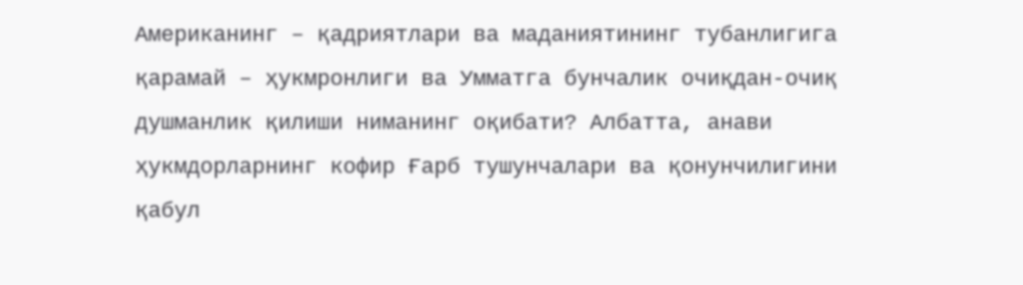Американинг – қадриятлари ва маданиятининг тубанлигига қарамай – ҳукмронлиги ва Умматга бунчалик очиқдан-очиқ душманлик қилиши ниманинг оқибати? Албатта, анави ҳукмдорларнинг кофир Ғарб тушунчалари ва қонунчилигини қабул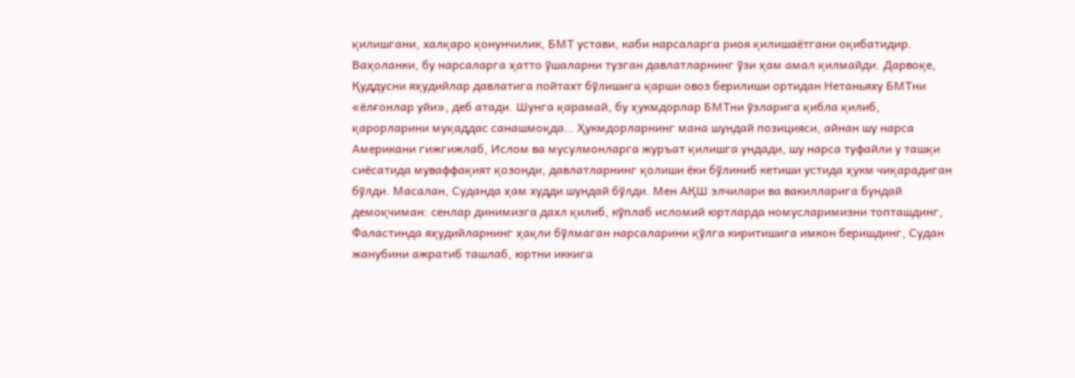қилишгани, халқаро қонунчилик, БМТ устави, каби нарсаларга риоя қилишаётгани оқибатидир. Ваҳоланки, бу нарсаларга ҳатто ўшаларни тузган давлатларнинг ўзи ҳам амал қилмайди. Дарвоқе, Қуддусни яҳудийлар давлатига пойтахт бўлишига қарши овоз берилиши ортидан Нетаньяху БМТни «ёлғонлар уйи», деб атади. Шунга қарамай, бу ҳукмдорлар БМТни ўзларига қибла қилиб, қарорларини муқаддас санашмоқда… Ҳукмдорларнинг мана шундай позицияси, айнан шу нарса Американи гижгижлаб, Ислом ва мусулмонларга журъат қилишга ундади, шу нарса туфайли у ташқи сиёсатида муваффақият қозонди, давлатларнинг қолиши ёки бўлиниб кетиши устида ҳукм чиқарадиган бўлди. Масалан, Суданда ҳам худди шундай бўлди. Мен АҚШ элчилари ва вакилларига бундай демоқчиман: сенлар динимизга дахл қилиб, кўплаб исломий юртларда номусларимизни топташдинг, Фаластинда яҳудийларнинг ҳақли бўлмаган нарсаларини қўлга киритишига имкон беришдинг, Судан жанубини ажратиб ташлаб, юртни иккига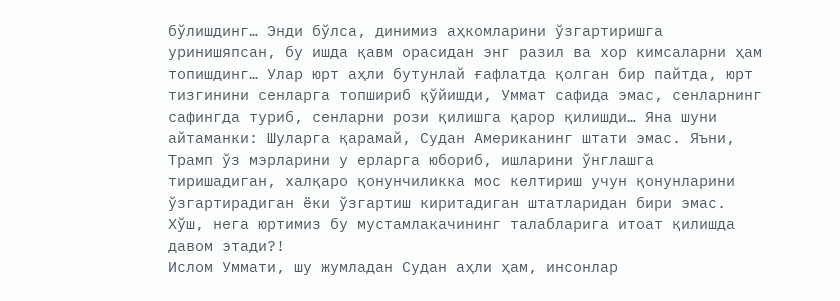бўлишдинг… Энди бўлса, динимиз аҳкомларини ўзгартиришга уринишяпсан, бу ишда қавм орасидан энг разил ва хор кимсаларни ҳам топишдинг… Улар юрт аҳли бутунлай ғафлатда қолган бир пайтда, юрт тизгинини сенларга топшириб қўйишди, Уммат сафида эмас, сенларнинг сафингда туриб, сенларни рози қилишга қарор қилишди… Яна шуни айтаманки: Шуларга қарамай, Судан Американинг штати эмас. Яъни, Трамп ўз мэрларини у ерларга юбориб, ишларини ўнглашга тиришадиган, халқаро қонунчиликка мос келтириш учун қонунларини ўзгартирадиган ёки ўзгартиш киритадиган штатларидан бири эмас.
Хўш, нега юртимиз бу мустамлакачининг талабларига итоат қилишда давом этади?!
Ислом Уммати, шу жумладан Судан аҳли ҳам, инсонлар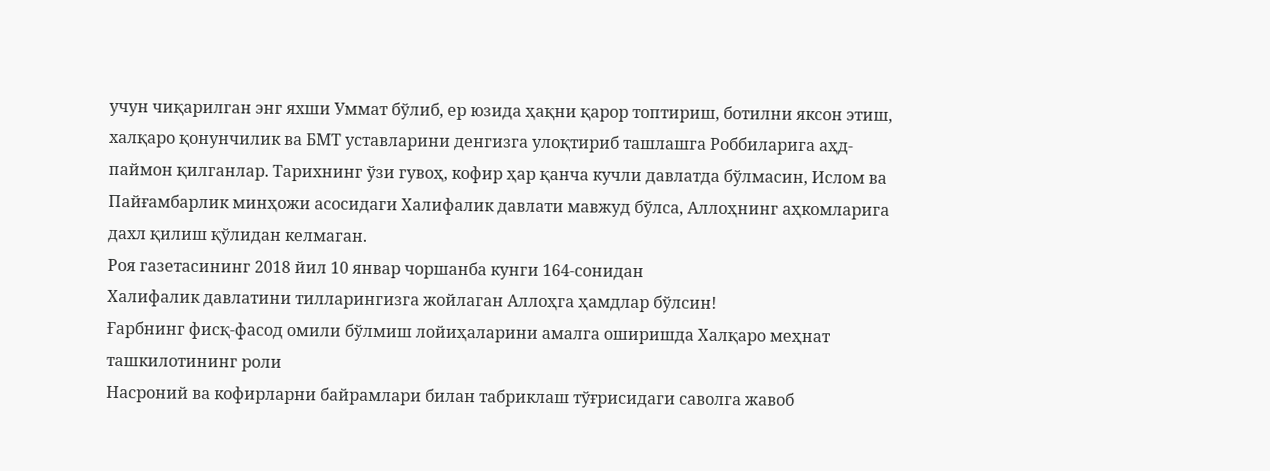учун чиқарилган энг яхши Уммат бўлиб, ер юзида ҳақни қарор топтириш, ботилни яксон этиш, халқаро қонунчилик ва БМТ уставларини денгизга улоқтириб ташлашга Роббиларига аҳд-паймон қилганлар. Тарихнинг ўзи гувоҳ, кофир ҳар қанча кучли давлатда бўлмасин, Ислом ва Пайғамбарлик минҳожи асосидаги Халифалик давлати мавжуд бўлса, Аллоҳнинг аҳкомларига дахл қилиш қўлидан келмаган.
Роя газетасининг 2018 йил 10 январ чоршанба кунги 164-сонидан
Халифалик давлатини тилларингизга жойлаган Аллоҳга ҳамдлар бўлсин!
Ғарбнинг фисқ-фасод омили бўлмиш лойиҳаларини амалга оширишда Халқаро меҳнат ташкилотининг роли
Насроний ва кофирларни байрамлари билан табриклаш тўғрисидаги саволга жавоб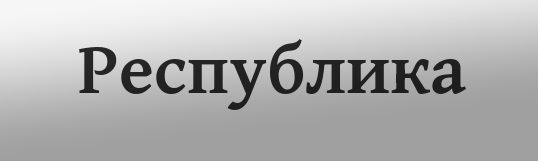Республика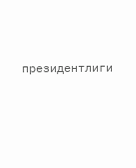президентлиги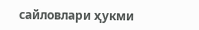сайловлари ҳукми